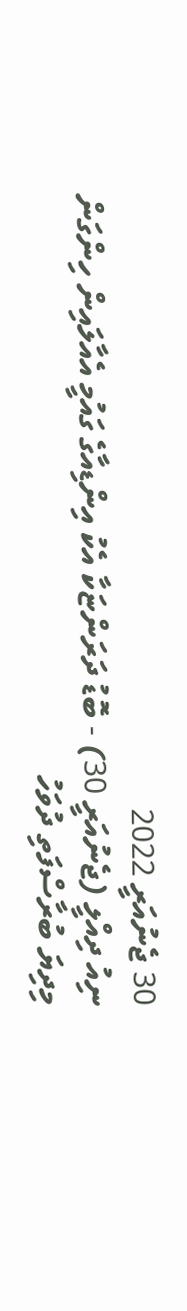30 ޖެނުއަރީ 2022
ނިއު ދިއްލީ (ޖެނުއަރީ 30) - ބޮޑު ދަރަންޏަކާ އެކު އިންޑިއާގެ ގައުމީ އެއާލައިން ހިންގަން މިދިޔަ ބުރާސްފަތި ދުވަހު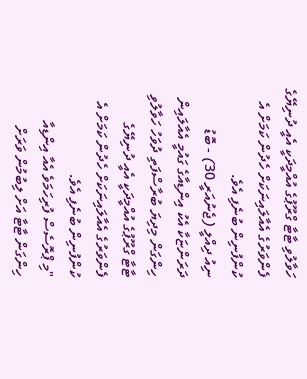ހަވާލުވި ޓާޓާ ގްރޫޕުގެ އުއްމީދަކީ އެއީ ދުނިޔޭގެ ފެންވަރުގެ އެއާލައިނަކަށް ހެދުން ކަމަށް އެ ކުންފުނިން ބުނެފި އެވެ.
ނިއު ދިއްލީ (ޖެނުއަރީ 30) - ބޮޑު ދަރަންޏަކާ އެކު އިންޑިއާގެ ގައުމީ އެއާލައިން ހިންގަން މިދިޔަ ބުރާސްފަތި ދުވަހު ހަވާލުވި ޓާޓާ ގްރޫޕުގެ އުއްމީދަކީ އެއީ ދުނިޔޭގެ ފެންވަރުގެ އެއާލައިނަކަށް ހެދުން ކަމަށް އެ ކުންފުނިން ބުނެފި އެވެ.
"މި ޕްރޮސެސް ފުރިހަމަވެ އެއާ އިންޑިއާ ހިންގަން ޓާޓާ އަށް ލިބުމުން ވަރަށް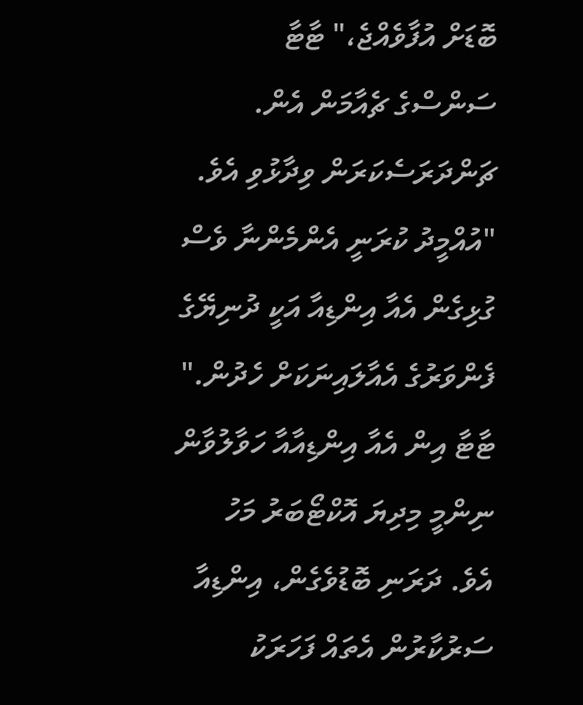ބޮޑަށް އުފާވެއްޖެ،" ޓާޓާ ސަންސްގެ ޗެއާމަން އެން. ޗަންދަރަސެކަރަން ވިދާޅުވި އެވެ. "އުއްމީދު ކުރަނީ އެންމެންނާ ވެސް ގުޅިގެން އެއާ އިންޑިއާ އަކީ ދުނިޔޭގެ ފެންވަރުގެ އެއާލައިނަކަށް ހެދުން."
ޓާޓާ އިން އެއާ އިންޑިއާއާ ހަވާލުވާން ނިންމީ މިދިޔަ އޮކްޓޯބަރު މަހު އެވެ. ދަރަނި ބޮޑުވެގެން، އިންޑިއާ ސަރުކާރުން އެތައް ފަހަރަކު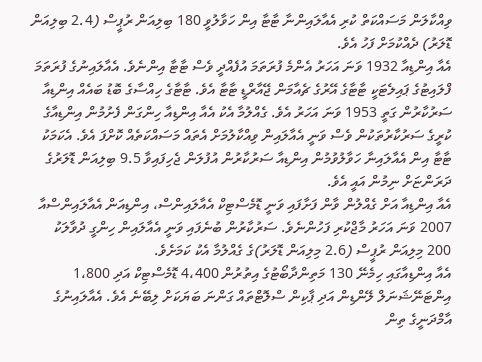ވިއްކާލަން މަސައްކަތް ކުރި އެއާލައިންނާ ޓާޓާ އިން ހަވާލުވީ 180 ބިލިއަން ރުޕީސް (2.4 ބިލިއަން ޑޮލަރު) ދެއްކުމަށް ފަހު އެވެ.
އެއާ އިންޑިއާ 1932 ވަނަ އަހަރު އެންމެ ފުރަތަމަ އުފެއްދީ ވެސް ޓާޓާ އިންނެވެ. އެއާލައިނުގެ ފުރަތަމަ ފްލައިޓުގެ ޕައިލެޓަކީ ޓާޓާގެ އޭރުގެ ޗެއާމަން ޖޭއާރްޑީ ޓާޓާ އެވެ. ޓާޓާގެ ހިއްސާގެ ބޮޑު ބައެއް އިންޑިއާ ސަރުކާރުން ގަތީ 1953 ވަނަ އަހަރު އެވެ. ގެއްލުމާ އެކު އެއާ އިންޑިއާ ހިންގަން ފެށުމުން އިންޑިއާގެ ކުރީގެ ސަރުކާރުތަކުން ވެސް ވަނީ އެއާލައިން ވިއްކާލުމަށް އެތައް މަސައްކަތެއް ކޮށްފަ އެވެ. އެކަމަކު ޓާޓާ އިން އެއާލައިނާ ހަވާލުވުމުން އިންޑިއާ ސަރުކާރުން އުފުލަން ޖެހިފައިވާ 9.5 ބިލިއަން ޑޮލަރުގެ ދަރަންޏަށް ނިމުން އައީ އެވެ.
އެއާ އިންޑިއާ އަށް ގެއްލުން ވާން ފަށާފައި ވަނީ ޑޮމެސްޓިކް އެއާލައިންސް، އިންޑިއަން އެއާލައިންސްއާ 2007 ވަނަ އަހަރު މާޖްކުރި ފަހުންނެވެ. ސަރުކާރުން ބުނެފައި ވަނީ އެއާލައިން ހިންގީ ދުވާލަކު 200 މިލިއަން ރުޕީސް (2.6 މިލިއަން ޑޮލަރު)ގެ ގެއްލުމާ އެކު ކަމަށެވެ.
އެއާ އިންޑިއާގައި ހިމެނޭ 130 މަތިންދާބޯޓުގެ އިތުރުން 4،400 ޑޮމެސްޓިކް އަދި 1،800 އިންޓަނޭޝަނަލް ލޭންޑިން އަދި ޕާކިން ސްލޮޓްތައް ގަންނަ ބަޔަކަށް ލިބޭނެ އެވެ. އެއާލައިނުގެ އާމްދަނީގެ ތިން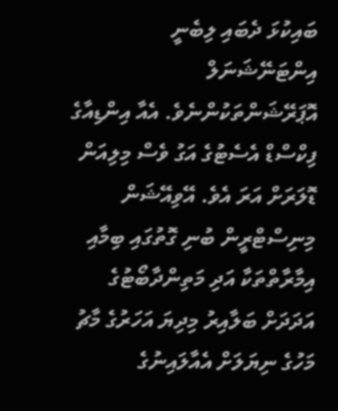ބައިކުޅަ ދެބައި ލިބެނީ އިންޓަނޭޝަނަލް އޮޕަރޭޝަންތަކުންނެވެ. އެއާ އިންޑިއާގެ ފިކްސްޑް އެސެޓުގެ އަގު ވެސް މިލިއަން ޑޮލަރަށް އަރަ އެވެ. އޭވިއޭޝަން މިނިސްޓްރީން ބުނި ގޮތުގައި ބިމާއި އިމާރާތްތަކާ އަދި މަތިންދާބޯޓުގެ އަދަދަށް ބަލާއިރު މިދިޔަ އަހަރުގެ މާޗު މަހުގެ ނިޔަލަށް އެއާލައިނުގެ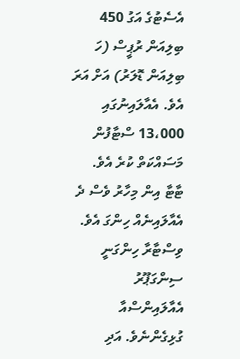އެސެޓުގެ އަގު 450 ބިލިއަން ރުޕީސް (ހަ ބިލިއަން ޑޮލަރު) އަށް އަރަ އެވެ. އެއާލައިނުގައި 13،000 ސްޓާފުން މަސައްކަތް ކުރެ އެވެ.
ޓާޓާ އިން މިހާރު ވެސް ދެ އެއާލައިނެއް ހިންގަ އެވެ. ވިސްޓާރާ ހިންގަނީ ސިންގަޕޫރު އެއާލައިންސްއާ ގުޅިގެންނެވެ. އަދި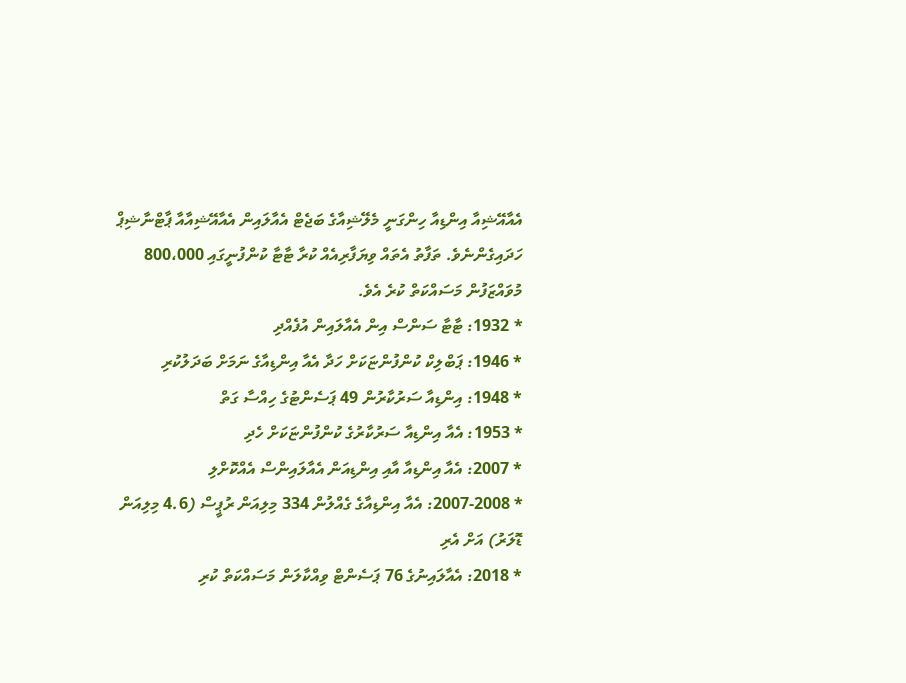އެއާއޭޝިއާ އިންޑިއާ ހިންގަނީ މެލޭޝިއާގެ ބަޖެޓް އެއާލައިން އެއާއޭޝިއާއާ ޕާޓްނާޝިޕް ހަދައިގެންނެވެ. ތަފާތު އެތައް ވިޔަފާރިއެއް ކުރާ ޓާޓާ ކުންފުނީގައި 800،000 މުވައްޒަފުން މަސައްކަތް ކުރެ އެވެ.
* 1932: ޓާޓާ ސަންސް އިން އެއާލައިން އުފެއްދި
* 1946: ޕަބްލިކް ކުންފުންޏަކަށް ހަދާ އެއާ އިންޑިއާގެ ނަމަށް ބަދަލުކުރި
* 1948: އިންޑިއާ ސަރުކާރުން 49 ޕަސެންޓުގެ ހިއްސާ ގަތް
* 1953: އެއާ އިންޑިއާ ސަރުކާރުގެ ކުންފުންޏަކަށް ހެދި
* 2007: އެއާ އިންޑިއާ އާއި އިންޑިއަން އެއާލައިންސް އެއްކޮށްލި
* 2007-2008: އެއާ އިންޑިއާގެ ގެއްލުން 334 މިލިއަން ރުޕީސް (4.6 މިލިއަން ޑޮލަރު) އަށް އެރި
* 2018: އެއާލައިނުގެ 76 ޕަސެންޓް ވިއްކާލަން މަސައްކަތް ކުރި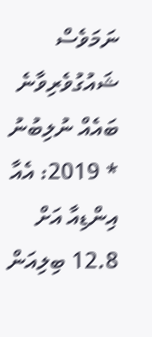ނަމަވެސް ޝައުގުވެރިވާނެ ބައެއް ނުލިބުނު
* 2019: އެއާ އިންޑިއާ އަށް 12.8 ބިލިއަން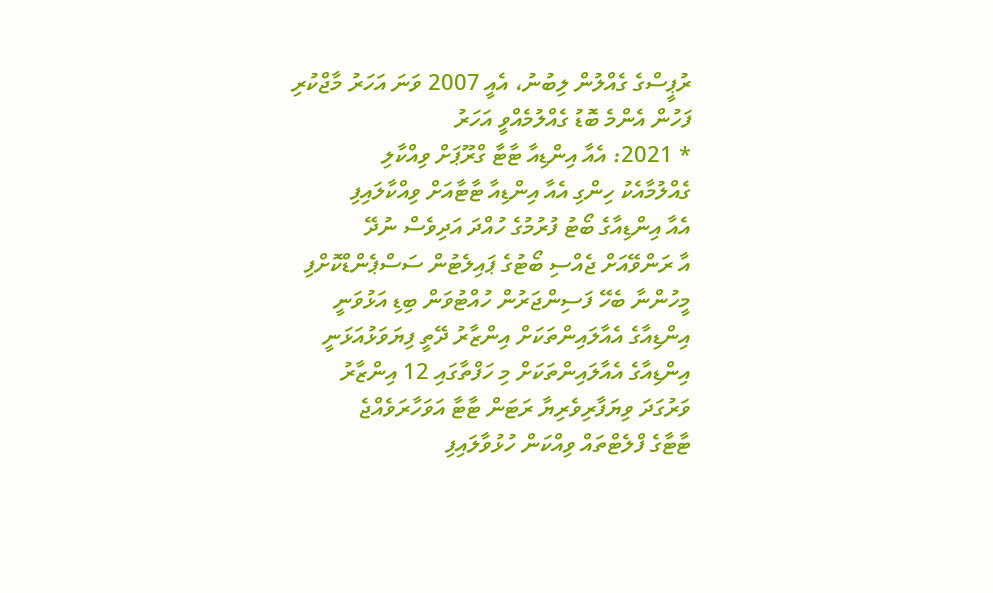ރުޕީސްގެ ގެއްލުން ލިބުނު، އެއީ 2007 ވަނަ އަހަރު މާޖްކުރި ފަހުން އެންމެ ބޮޑު ގެއްލުމެއްވީ އަހަރު
* 2021: އެއާ އިންޑިއާ ޓާޓާ ގްރޫޕަށް ވިއްކާލި
ގެއްލުމާއެކު ހިންގި އެއާ އިންޑިއާ ޓާޓާއަށް ވިއްކާލައިފި
އެއާ އިންޑިއާގެ ބޯޓު ފުރުމުގެ ހުއްދަ އަދިވެސް ނުދޭ
އާ ރަންވޭއަށް ޖެއްސި ބޯޓުގެ ޕައިލެޓުން ސަސްޕެންޑްކޮށްފި
މީހުންނާ ބެހޭ ފަސިންޖަރުން ހުއްޓުވަން ބިޑި އަޅުވަނީ
އިންޑިއާގެ އެއާލައިންތަކަށް އިންޒާރު ދޭތީ ފިޔަވަޅުއަޅަނީ
އިންޑިއާގެ އެއާލައިންތަކަށް މި ހަފްތާގައި 12 އިންޒާރު
ވަރުގަދަ ވިޔަފާރިވެރިޔާ ރަޓަން ޓާޓާ އަވަހާރަވެއްޖެ
ޓާޓާގެ ފްލެޓްތައް ވިއްކަން ހުޅުވާލައިފި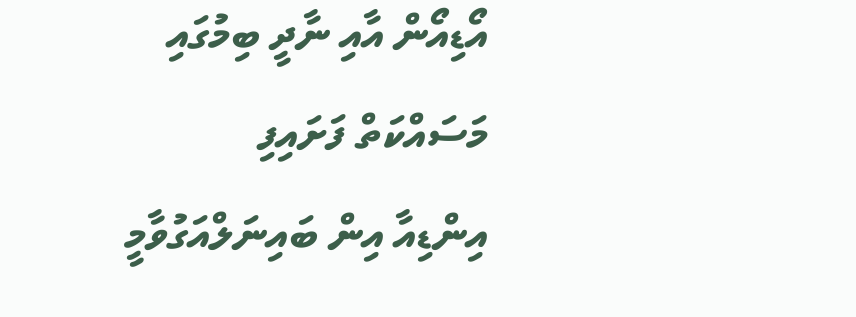އޯޑިއޯން އާއި ނާދީ ބިމުގައި މަސައްކަތް ފަށައިފި
އިންޑިއާ އިން ބައިނަލްއަގުވާމީ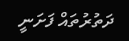ދަތުރުތައް ފަށަނީ